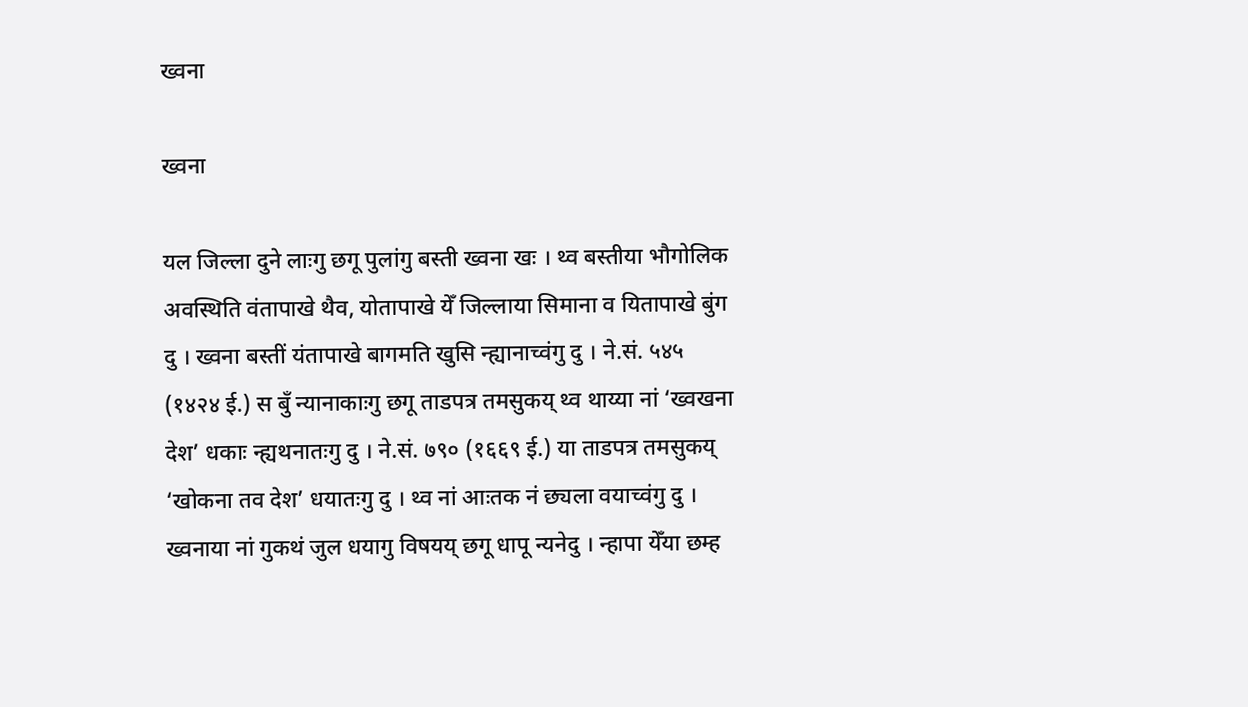ख्वना

ख्वना

यल जिल्ला दुने लाःगु छगू पुलांगु बस्ती ख्वना खः । थ्व बस्तीया भौगोलिक अवस्थिति वंतापाखे थैव, योतापाखे येँ जिल्लाया सिमाना व यितापाखे बुंग दु । ख्वना बस्तीं यंतापाखे बागमति खुसि न्ह्यानाच्वंगु दु । ने.सं. ५४५ (१४२४ ई.) स बुँ न्यानाकाःगु छगू ताडपत्र तमसुकय् थ्व थाय्या नां ‘ख्वखना देश’ धकाः न्ह्यथनातःगु दु । ने.सं. ७९० (१६६९ ई.) या ताडपत्र तमसुकय् ‘खोकना तव देश’ धयातःगु दु । थ्व नां आःतक नं छ्यला वयाच्वंगु दु ।
ख्वनाया नां गुकथं जुल धयागु विषयय् छगू धापू न्यनेदु । न्हापा येँया छम्ह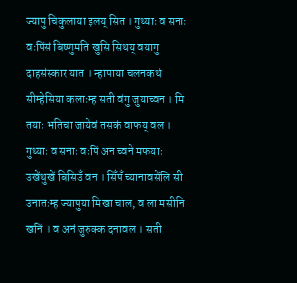ज्यापु चिकुलाया इलय् सित । गुथ्याः व सनाः वःपिंसं बिष्णुमति खुसि सिथय् वयागु दाहसंस्कार यात । न्हापाया चलनकथं सीम्हेसिया कलाःम्ह सती वंगु जुयाच्वन । मि तयाः भतिचा जायेवं तसकं वाफय् वल । गुथ्याः व सनाः वःपिं अन च्वने मफयाः उखेंथुखें बिसिउँ वन । सिँपँ च्यानावसेंलि सी उनातःम्ह ज्यापुया मिखा चाल, व ला मसीनि खनिं । व अनं जुरुक्क दनावल । सती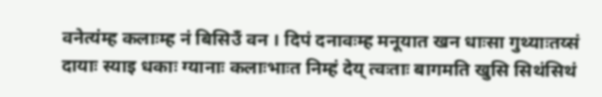वनेत्यंम्ह कलाःम्ह नं बिसिउँ वन । दिपं दनावःम्ह मनूयात खन धाःसा गुथ्याःतय्सं दायाः स्याइ धकाः ग्यानाः कलाःभाःत निम्हं देय् त्वःताः बागमति खुसि सिथंसिथं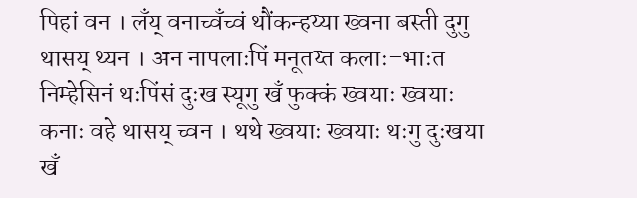पिहां वन । लँय् वनाच्वँच्वं थौंकन्हय्या ख्वना बस्ती दुगु थासय् थ्यन । अन नापलाःपिं मनूतय्त कलाः–भाःत निम्हेसिनं थःपिंसं दुःख स्यूगु खँ फुक्कं ख्वयाः ख्वयाः कनाः वहे थासय् च्वन । थथे ख्वयाः ख्वयाः थःगु दुःखया खँ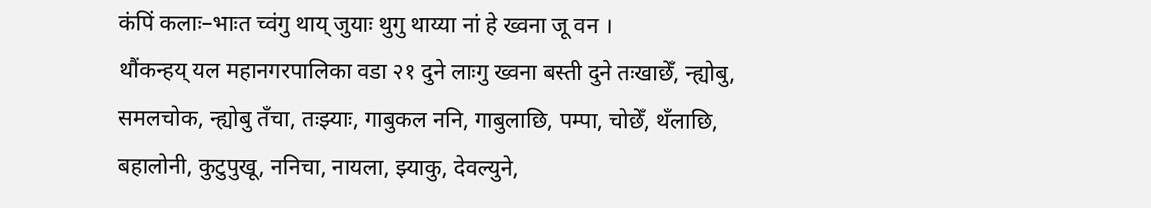कंपिं कलाः–भाःत च्वंगु थाय् जुयाः थुगु थाय्या नां हे ख्वना जू वन ।
थौंकन्हय् यल महानगरपालिका वडा २१ दुने लाःगु ख्वना बस्ती दुने तःखाछेँ, न्ह्योबु, समलचोक, न्ह्योबु तँचा, तःझ्याः, गाबुकल ननि, गाबुलाछि, पम्पा, चोछेँ, थँलाछि, बहालोनी, कुटुपुखू, ननिचा, नायला, झ्याकु, देवल्युने,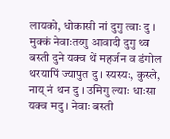लायको, धोकासी नां दुगु त्वाः दु । मुक्कं नेवाःतय्गु आवादी दुगु थ्व बस्ती दुने यक्व थें महर्जन व डंगोल थरयापिं ज्यापुत दु । स्यस्यः, कुस्ले, नाय् नं थन दु । उमिगु ल्याः धाःसा यक्व मदु । नेवाः बस्ती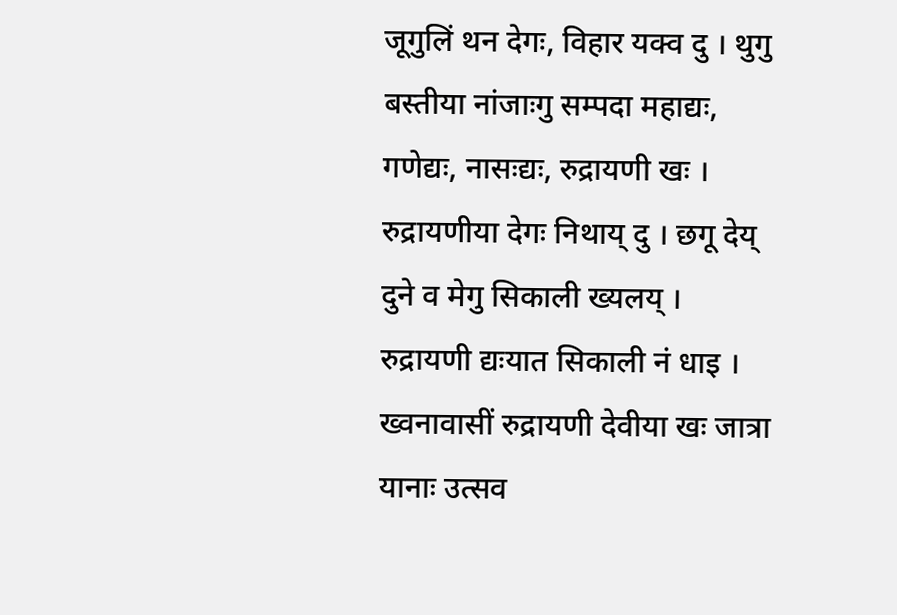जूगुलिं थन देगः, विहार यक्व दु । थुगु बस्तीया नांजाःगु सम्पदा महाद्यः, गणेद्यः, नासःद्यः, रुद्रायणी खः । रुद्रायणीया देगः निथाय् दु । छगू देय् दुने व मेगु सिकाली ख्यलय् । रुद्रायणी द्यःयात सिकाली नं धाइ ।
ख्वनावासीं रुद्रायणी देवीया खः जात्रा यानाः उत्सव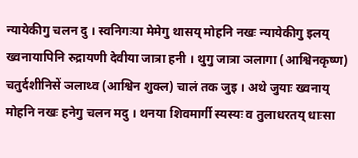न्यायेकीगु चलन दु । स्वनिगःया मेमेगु थासय् मोहनि नखः न्यायेकीगु इलय् ख्वनायापिनि रुद्रायणी देवीया जात्रा हनी । थुगु जात्रा ञलागा (आश्विनकृष्ण) चतुर्दशीनिसें ञलाथ्व (आश्विन शुक्ल) चालं तक जुइ । अथे जुयाः ख्वनाय् मोहनि नखः हनेगु चलन मदु । थनया शिवमार्गी स्यस्यः व तुलाधरतय् धाःसा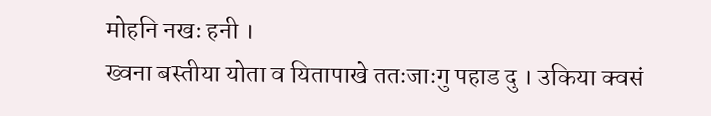मोहनि नखः हनी ।
ख्वना बस्तीया योता व यितापाखे ततःजाःगु पहाड दु । उकिया क्वसं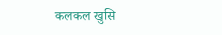कलकल खुसि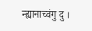न्ह्यानाच्वंगु दु ।